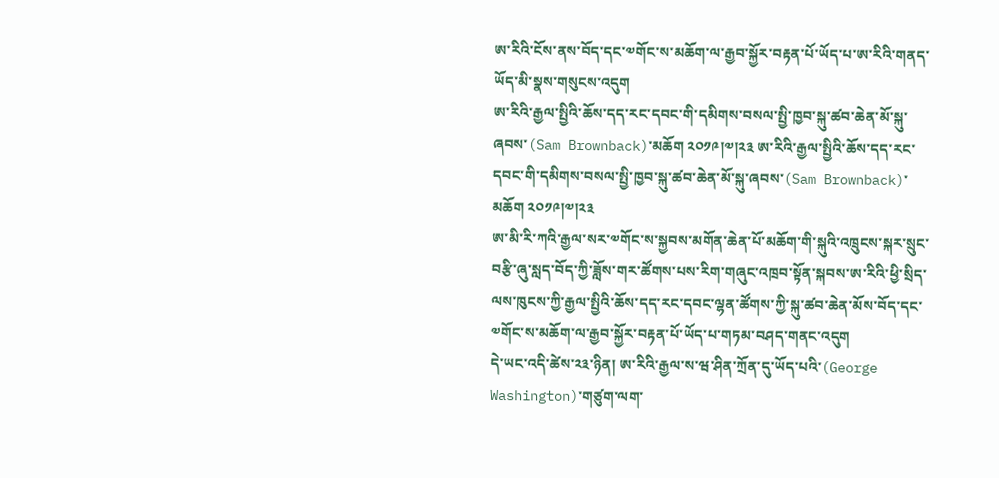ཨ་རིའི་ངོས་ནས་བོད་དང་༧གོང་ས་མཆོག་ལ་རྒྱབ་སྐྱོར་བརྟན་པོ་ཡོད་པ་ཨ་རིའི་གནད་ཡོད་མི་སྣས་གསུངས་འདུག
ཨ་རིའི་རྒྱལ་སྤྱིའི་ཆོས་དད་རང་དབང་གི་དམིགས་བསལ་སྤྱི་ཁྱབ་སྐུ་ཚབ་ཆེན་མོ་སྐུ་ཞབས་(Sam Brownback)་མཆོག ༢༠༡༩།༧།༢༣ ཨ་རིའི་རྒྱལ་སྤྱིའི་ཆོས་དད་རང་དབང་གི་དམིགས་བསལ་སྤྱི་ཁྱབ་སྐུ་ཚབ་ཆེན་མོ་སྐུ་ཞབས་(Sam Brownback)་མཆོག ༢༠༡༩།༧།༢༣
ཨ་མི་རི་ཀའི་རྒྱལ་སར་༧གོང་ས་སྐྱབས་མགོན་ཆེན་པོ་མཆོག་གི་སྐུའི་འཁྲུངས་སྐར་སྲུང་བརྩི་ཞུ་སླད་བོད་ཀྱི་ཟློས་གར་ཚོགས་པས་རིག་གཞུང་འཁྲབ་སྟོན་སྐབས་ཨ་རིའི་ཕྱི་སྲིད་ལས་ཁུངས་ཀྱི་རྒྱལ་སྤྱིའི་ཆོས་དད་རང་དབང་ལྷན་ཚོགས་ཀྱི་སྐུ་ཚབ་ཆེན་མོས་བོད་དང་༧གོང་ས་མཆོག་ལ་རྒྱབ་སྐྱོར་བརྟན་པོ་ཡོད་པ་གཏམ་བཤད་གནང་འདུག
དེ་ཡང་འདི་ཚེས་༢༣་ཉིན། ཨ་རིའི་རྒྱལ་ས་ཝ་ཤིན་ཀྲོན་དུ་ཡོད་པའི་(George Washington)་གཙུག་ལག་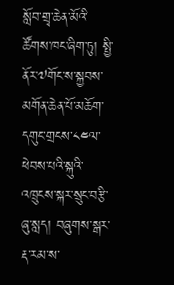སློབ་གྲྭ་ཆེན་མོའི་ཚོགས་ཁང་ཞིག་ཏུ། སྤྱི་ནོར་༧གོང་ས་སྐྱབས་མགོན་ཆེན་པོ་མཆོག་དགུང་གྲངས་༨༤ལ་ཕེབས་པའི་སྐུའི་འཁྲུངས་སྐར་སྲུང་བརྩི་ཞུ་སླད། བཞུགས་སྒར་རྡ་རམ་ས་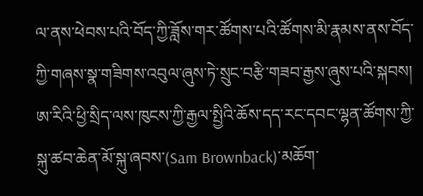ལ་ནས་ཕེབས་པའི་བོད་ཀྱི་ཟློས་གར་ཚོགས་པའི་ཚོགས་མི་རྣམས་ནས་བོད་ཀྱི་གཞས་སྣ་གཟིགས་འབུལ་ཞུས་ཏེ་སྲུང་བརྩི་གཟབ་རྒྱས་ཞུས་པའི་སྐབས། ཨ་རིའི་ཕྱི་སྲིད་ལས་ཁུངས་ཀྱི་རྒྱལ་སྤྱིའི་ཆོས་དད་རང་དབང་ལྷན་ཚོགས་ཀྱི་སྐུ་ཚབ་ཆེན་མོ་སྐུ་ཞབས་(Sam Brownback)་མཆོག་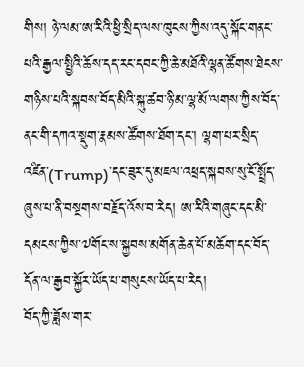གིས། ཉེ་ལམ་ཨ་རིའི་ཕྱི་སྲིད་ལས་ཁུངས་ཀྱིས་འདུ་སྐོང་གནང་པའི་རྒྱལ་སྤྱིའི་ཆོས་དད་རང་དབང་ཀྱི་ཆེ་མཐོའི་ལྷན་ཚོགས་ཐེངས་གཉིས་པའི་སྐབས་བོད་མིའི་སྐུ་ཚབ་ཉི་མ་ལྷ་མོ་ལགས་ཀྱིས་བོད་ནང་གི་དཀའ་སྡུག་རྣམས་ཚོགས་ཐོག་དང་། ལྷག་པར་སྲིད་འཛིན་(Trump)་དང་ཟུར་དུ་མཇལ་འཕྲད་སྐབས་སུ་ངོ་སྤྲོད་ཞུས་པ་ནི་བསྔགས་བརྗོད་འོས་བ་རེད། ཨ་རིའི་གཞུང་དང་མི་དམངས་ཀྱིས་༧གོང་ས་སྐྱབས་མགོན་ཆེན་པོ་མཆོག་དང་བོད་དོན་ལ་རྒྱབ་སྐྱོར་ཡོད་པ་གསུངས་ཡོད་པ་རེད།
བོད་ཀྱི་ཟློས་གར་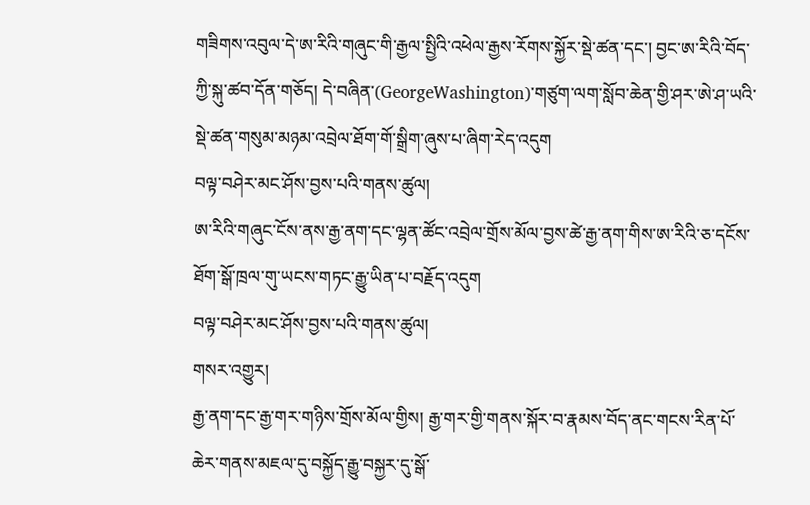གཟིགས་འབུལ་དེ་ཨ་རིའི་གཞུང་གི་རྒྱལ་སྤྱིའི་འཕེལ་རྒྱས་རོགས་སྐྱོར་སྡེ་ཚན་དང་། བྱང་ཨ་རིའི་བོད་ཀྱི་སྐུ་ཚབ་དོན་གཅོད། དེ་བཞིན་(GeorgeWashington)་གཙུག་ལག་སློབ་ཆེན་གྱི་ཤར་ཨེ་ཤ་ཡའི་སྡེ་ཚན་གསུམ་མཉམ་འབྲེལ་ཐོག་གོ་སྒྲིག་ཞུས་པ་ཞིག་རེད་འདུག
བལྟ་བཤེར་མང་ཤོས་བྱས་པའི་གནས་ཚུལ།
ཨ་རིའི་གཞུང་ངོས་ནས་རྒྱ་ནག་དང་ལྷན་ཚོང་འབྲེལ་གྲོས་མོལ་བྱས་ཚེ་རྒྱ་ནག་གིས་ཨ་རིའི་ཅ་དངོས་ཐོག་སྒོ་ཁྲལ་གུ་ཡངས་གཏང་རྒྱུ་ཡིན་པ་བརྗོད་འདུག
བལྟ་བཤེར་མང་ཤོས་བྱས་པའི་གནས་ཚུལ།
གསར་འགྱུར།
རྒྱ་ནག་དང་རྒྱ་གར་གཉིས་གྲོས་མོལ་གྱིས། རྒྱ་གར་གྱི་གནས་སྐོར་བ་རྣམས་བོད་ནང་གངས་རིན་པོ་ཆེར་གནས་མཇལ་དུ་བསྐྱོད་རྒྱུ་བསྐྱར་དུ་སྒོ་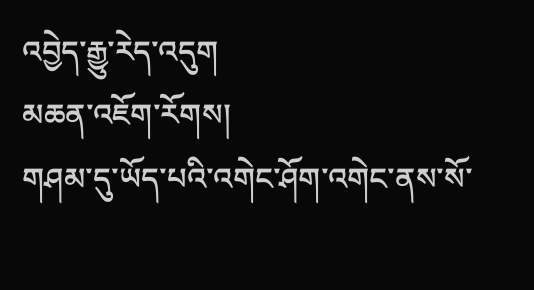འབྱེད་རྒྱུ་རེད་འདུག
མཆན་འཇོག་རོགས།
གཤམ་དུ་ཡོད་པའི་འགེང་ཤོག་འགེང་ནས་སོ་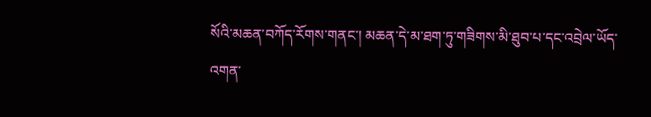སོའི་མཆན་བཀོད་རོགས་གནང་། མཆན་དེ་མ་ཐག་ཏུ་གཟིགས་མི་ཐུབ་པ་དང་འབྲེལ་ཡོད་འགན་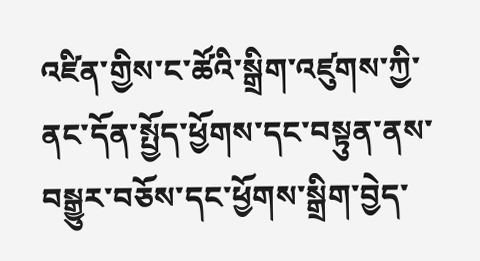འཛིན་གྱིས་ང་ཚོའི་སྒྲིག་འཛུགས་ཀྱི་ནང་དོན་སྤྱོད་ཕྱོགས་དང་བསྟུན་ནས་བསྒྱུར་བཅོས་དང་ཕྱོགས་སྒྲིག་བྱེད་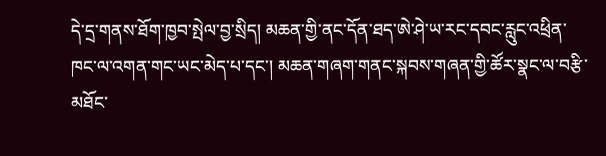དེ་དྲ་གནས་ཐོག་ཁྱབ་སྤེལ་བྱ་སྲིད། མཆན་གྱི་ནང་དོན་ཐད་ཨེ་ཤེ་ཡ་རང་དབང་རླུང་འཕྲིན་ཁང་ལ་འགན་གང་ཡང་མེད་པ་དང་། མཆན་གཞག་གནང་སྐབས་གཞན་གྱི་ཚོར་སྣང་ལ་བརྩི་མཐོང་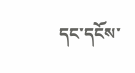དང་དངོས་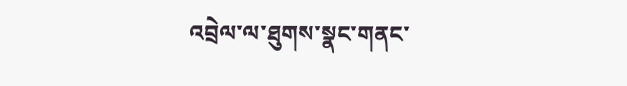འབྲེལ་ལ་ཐུགས་སྣང་གནང་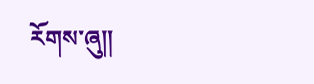རོགས་ཞུ༎